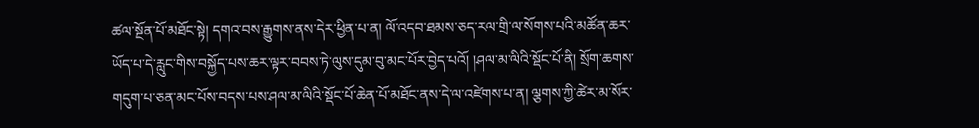ཚལ་སྔོན་པོ་མཐོང་སྟེ། དགའ་བས་རྒྱུགས་ནས་དེར་ཕྱིན་པ་ན། ལོ་འདབ་ཐམས་ཅད་རལ་གྲི་ལ་སོགས་པའི་མཚོན་ཆར་ཡོད་པ་དེ་རླུང་གིས་བསྐྱོད་པས་ཆར་ལྟར་བབས་ཏེ་ལུས་དུམ་བུ་མང་པོར་བྱེད་པའོ། །ཤལ་མ་ལིའི་སྡོང་པོ་ནི། སྲོག་ཆགས་གདུག་པ་ཅན་མང་པོས་བདས་པས་ཤལ་མ་ལིའི་སྡོང་པོ་ཆེན་པོ་མཐོང་ནས་དེ་ལ་འཛེགས་པ་ན། ལྕགས་ཀྱི་ཚེར་མ་སོར་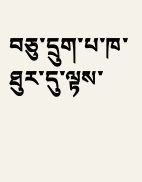བཅུ་དྲུག་པ་ཁ་ཐུར་དུ་ལྟས་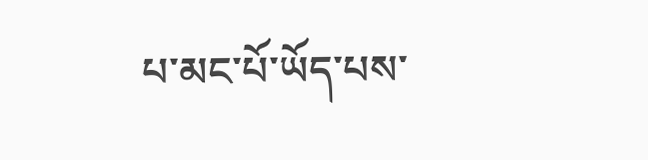པ་མང་པོ་ཡོད་པས་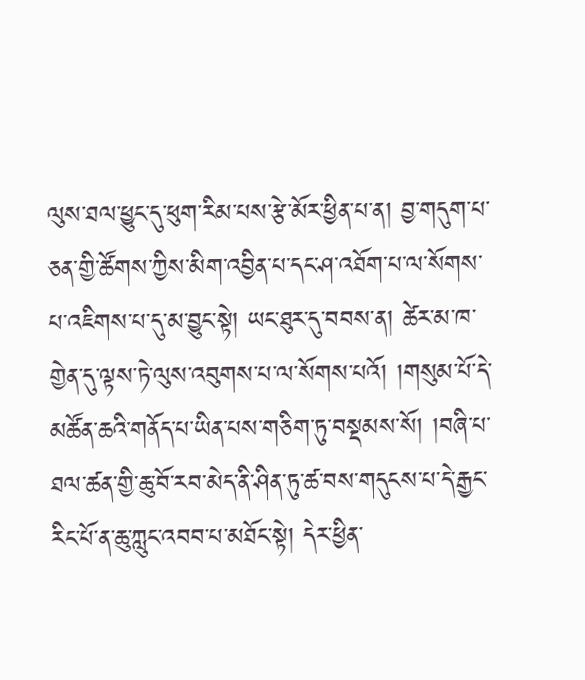ལུས་ཐལ་ཕྱུང་དུ་ཕུག་རིམ་པས་རྩེ་མོར་ཕྱིན་པ་ན། བྱ་གདུག་པ་ཅན་གྱི་ཚོགས་ཀྱིས་མིག་འབྱིན་པ་དང་ཤ་འཐོག་པ་ལ་སོགས་པ་འཇིགས་པ་དུ་མ་བྱུང་སྟེ། ཡང་ཐུར་དུ་བབས་ན། ཚེར་མ་ཁ་གྱེན་དུ་ལྟས་ཏེ་ལུས་འབུགས་པ་ལ་སོགས་པའོ། །གསུམ་པོ་དེ་མཚོན་ཆའི་གནོད་པ་ཡིན་པས་གཅིག་ཏུ་བསྡམས་སོ། །བཞི་པ་ཐལ་ཚན་གྱི་ཆུ་བོ་རབ་མེད་ནི་ཤིན་ཏུ་ཚ་བས་གདུངས་པ་དེ་རྒྱང་རིང་པོ་ན་ཆུ་ཀླུང་འབབ་པ་མཐོང་སྟེ། དེར་ཕྱིན་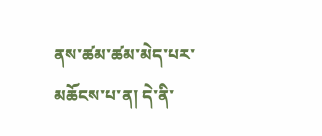ནས་ཚམ་ཚམ་མེད་པར་མཆོངས་པ་ན། དེ་ནི་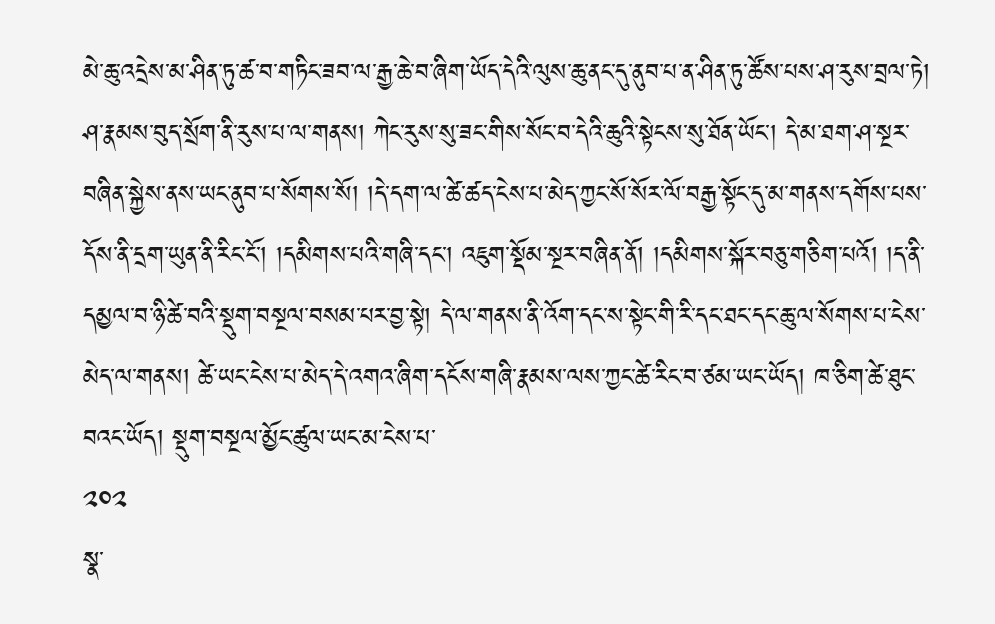མེ་ཆུ་འདྲེས་མ་ཤིན་ཏུ་ཚ་བ་གཏིང་ཟབ་ལ་རྒྱ་ཆེ་བ་ཞིག་ཡོད་དེའི་ལུས་ཆུ་ནང་དུ་ནུབ་པ་ན་ཤིན་ཏུ་ཚོས་པས་ཤ་རུས་བྲལ་ཏེ། ཤ་རྣམས་བུད་སྲོག་ནི་རུས་པ་ལ་གནས། ཀེང་རུས་སུ་ཟང་གིས་སོང་བ་དེའི་ཆུའི་སྟེངས་སུ་ཐོན་ཡོང་། དེ་མ་ཐག་ཤ་སྔར་བཞིན་སྐྱེས་ནས་ཡང་ནུབ་པ་སོགས་སོ། །དེ་དག་ལ་ཚེ་ཚད་ངེས་པ་མེད་ཀྱང་སོ་སོར་ལོ་བརྒྱ་སྟོང་དུ་མ་གནས་དགོས་པས་དོས་ནི་དྲག་ཡུན་ནི་རིང་ངོ་། །དམིགས་པའི་གཞི་དང་། འཇུག་སྡོམ་སྔར་བཞིན་ནོ། །དམིགས་སྐོར་བཅུ་གཅིག་པའོ། །ད་ནི་དམྱལ་བ་ཉི་ཚེ་བའི་སྡུག་བསྔལ་བསམ་པར་བྱ་སྟེ། དེ་ལ་གནས་ནི་འོག་དང་ས་སྟེང་གི་རི་དང་ཐང་དང་ཆུ་ལ་སོགས་པ་ངེས་མེད་ལ་གནས། ཚེ་ཡང་ངེས་པ་མེད་དེ་འགའ་ཞིག་དངོས་གཞི་རྣམས་ལས་ཀྱང་ཚེ་རིང་བ་ཙམ་ཡང་ཡོད། ཁ་ཅིག་ཚེ་ཐུང་བའང་ཡོད། སྡུག་བསྔལ་མྱོང་ཚུལ་ཡང་མ་ངེས་པ་
༢༠༢
སྣ་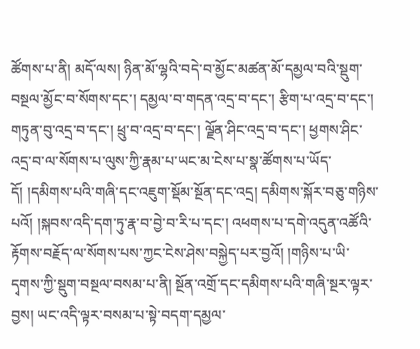ཚོགས་པ་ནི། མདོ་ལས། ཉིན་མོ་ལྷའི་བདེ་བ་མྱོང་མཚན་མོ་དམྱལ་བའི་སྡུག་བསྔལ་མྱོང་བ་སོགས་དང་། དམྱལ་བ་གདན་འདྲ་བ་དང་། རྩིག་པ་འདྲ་བ་དང་། གཏུན་བུ་འདྲ་བ་དང་། ཕྲུ་བ་འདྲ་བ་དང་། ལྗོན་ཤིང་འདྲ་བ་དང་། ཕྱགས་ཤིང་འདྲ་བ་ལ་སོགས་པ་ལུས་ཀྱི་རྣམ་པ་ཡང་མ་ངེས་པ་སྣ་ཚོགས་པ་ཡོད་དོ། །དམིགས་པའི་གཞི་དང་འཇུག་སྡོམ་སྔོན་དང་འདྲ། དམིགས་སྐོར་བཅུ་གཉིས་པའོ། །སྐབས་འདི་དག་ཏུ་རྣ་བ་བྱེ་བ་རི་པ་དང་། འཕགས་པ་དགེ་འདུན་འཚོའི་རྟོགས་བརྗོད་ལ་སོགས་པས་ཀྱང་ངེས་ཤེས་བསྐྱེད་པར་བྱའོ། །གཉིས་པ་ཡི་དྭགས་ཀྱི་སྡུག་བསྔལ་བསམ་པ་ནི། སྔོན་འགྲོ་དང་དམིགས་པའི་གཞི་སྔར་ལྟར་བྱས། ཡང་འདི་ལྟར་བསམ་པ་སྟེ་བདག་དམྱལ་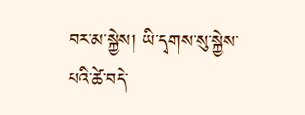བར་མ་སྐྱེས། ཡི་དྭགས་སུ་སྐྱེས་པའི་ཚེ་བདེ་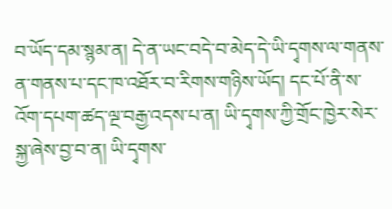བ་ཡོད་དམ་སྙམ་ན། དེ་ན་ཡང་བདེ་བ་མེད་དེ་ཡི་དྭགས་ལ་གནས་ན་གནས་པ་དང་ཁ་འཐོར་བ་རིགས་གཉིས་ཡོད། དང་པོ་ནི་ས་འོག་དཔག་ཚད་ལྔ་བརྒྱ་འདས་པ་ན། ཡི་དྭགས་ཀྱི་གྲོང་ཁྱེར་སེར་སྐྱ་ཞེས་བྱ་བ་ན། ཡི་དྭགས་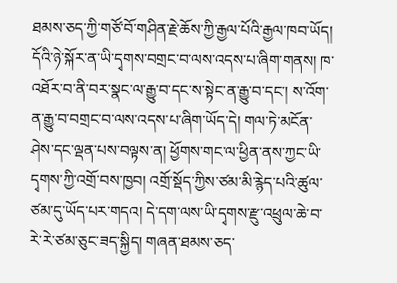ཐམས་ཅད་ཀྱི་གཙོ་བོ་གཤིན་རྗེ་ཆོས་ཀྱི་རྒྱལ་པོའི་རྒྱལ་ཁབ་ཡོད། དོའི་ཉེ་སྐོར་ན་ཡི་དྭགས་བགྲང་བ་ལས་འདས་པ་ཞིག་གནས། ཁ་འཐོར་བ་ནི་བར་སྣང་ལ་རྒྱུ་བ་དང་ས་སྟེང་ན་རྒྱུ་བ་དང་། ས་འོག་ན་རྒྱུ་བ་བགྲང་བ་ལས་འདས་པ་ཞིག་ཡོད་དེ། གལ་ཏེ་མངོན་ཤེས་དང་ལྡན་པས་བལྟས་ན། ཕྱོགས་གང་ལ་ཕྱིན་ནས་ཀྱང་ཡི་དྭགས་ཀྱི་འགྲོ་བས་ཁྱབ། འགྲོ་སྡོད་ཀྱིས་ཙམ་མི་རྙེད་པའི་ཚུལ་ཙམ་དུ་ཡོད་པར་གདའ། དེ་དག་ལས་ཡི་དྭགས་རྫུ་འཕྲུལ་ཆེ་བ་རེ་རེ་ཙམ་ཅུང་ཟད་སྐྱིད། གཞན་ཐམས་ཅད་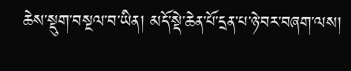ཆེས་སྡུག་བསྔལ་བ་ཡིན། མདོ་སྡེ་ཆེན་པོ་དྲན་པ་ཉེ་བར་བཞག་ལས།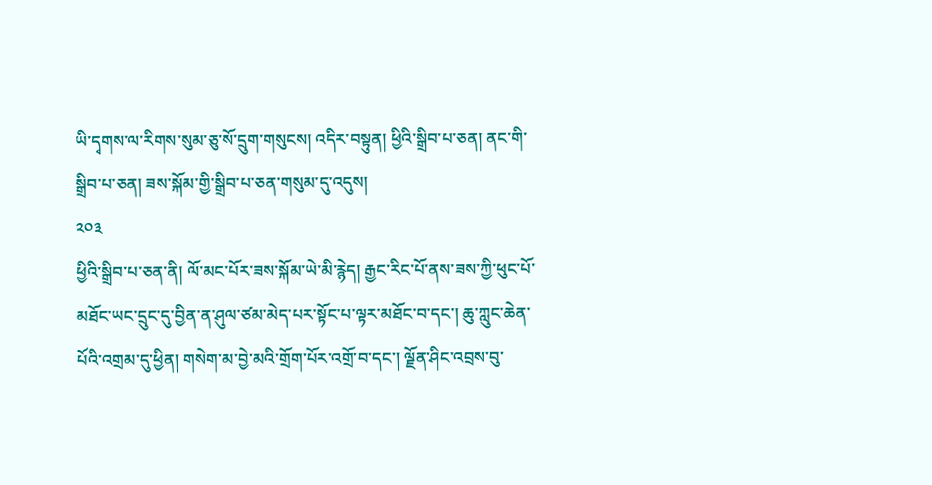ཡི་དྭགས་ལ་རིགས་སུམ་ཅུ་སོ་དྲུག་གསུངས། འདིར་བསྟུན། ཕྱིའི་སྒྲིབ་པ་ཅན། ནང་གི་སྒྲིབ་པ་ཅན། ཟས་སྐོམ་གྱི་སྒྲིབ་པ་ཅན་གསུམ་དུ་འདུས།
༢༠༣
ཕྱིའི་སྒྲིབ་པ་ཅན་ནི། ལོ་མང་པོར་ཟས་སྐོམ་ཡེ་མི་རྙེད། རྒྱང་རིང་པོ་ནས་ཟས་ཀྱི་ཕུང་པོ་མཐོང་ཡང་དྲུང་དུ་བྱིན་ན་ཤུལ་ཙམ་མེད་པར་སྟོང་པ་ལྟར་མཐོང་བ་དང་། ཆུ་ཀླུང་ཆེན་པོའི་འགྲམ་དུ་ཕྱིན། གསེག་མ་བྱེ་མའི་གྲོག་པོར་འགྲོ་བ་དང་། ལྗོན་ཤིང་འབྲས་བུ་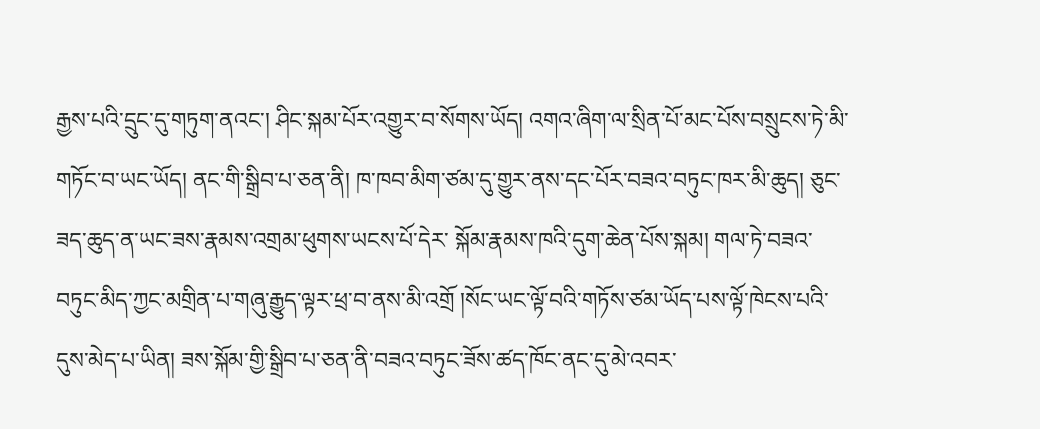རྒྱས་པའི་དྲུང་དུ་གཏུག་ནའང་། ཤིང་སྐམ་པོར་འགྱུར་བ་སོགས་ཡོད། འགའ་ཞིག་ལ་སྲིན་པོ་མང་པོས་བསྲུངས་ཏེ་མི་གཏོང་བ་ཡང་ཡོད། ནང་གི་སྒྲིབ་པ་ཅན་ནི། ཁ་ཁབ་མིག་ཙམ་དུ་གྱུར་ནས་དང་པོར་བཟའ་བཏུང་ཁར་མི་ཆུད། ཅུང་ཟད་ཆུད་ན་ཡང་ཟས་རྣམས་འགྲམ་ཕུགས་ཡངས་པོ་དེར་ སྐོམ་རྣམས་ཁའི་དུག་ཆེན་པོས་སྐམ། གལ་ཏེ་བཟའ་བཏུང་མིད་ཀྱང་མགྲིན་པ་གཞུ་རྒྱུད་ལྟར་ཕྲ་བ་ནས་མི་འགྲོ །སོང་ཡང་ལྟོ་བའི་གཏོས་ཙམ་ཡོད་པས་ལྟོ་ཁེངས་པའི་དུས་མེད་པ་ཡིན། ཟས་སྐོམ་གྱི་སྒྲིབ་པ་ཅན་ནི་བཟའ་བཏུང་ཟོས་ཚད་ཁོང་ནང་དུ་མེ་འབར་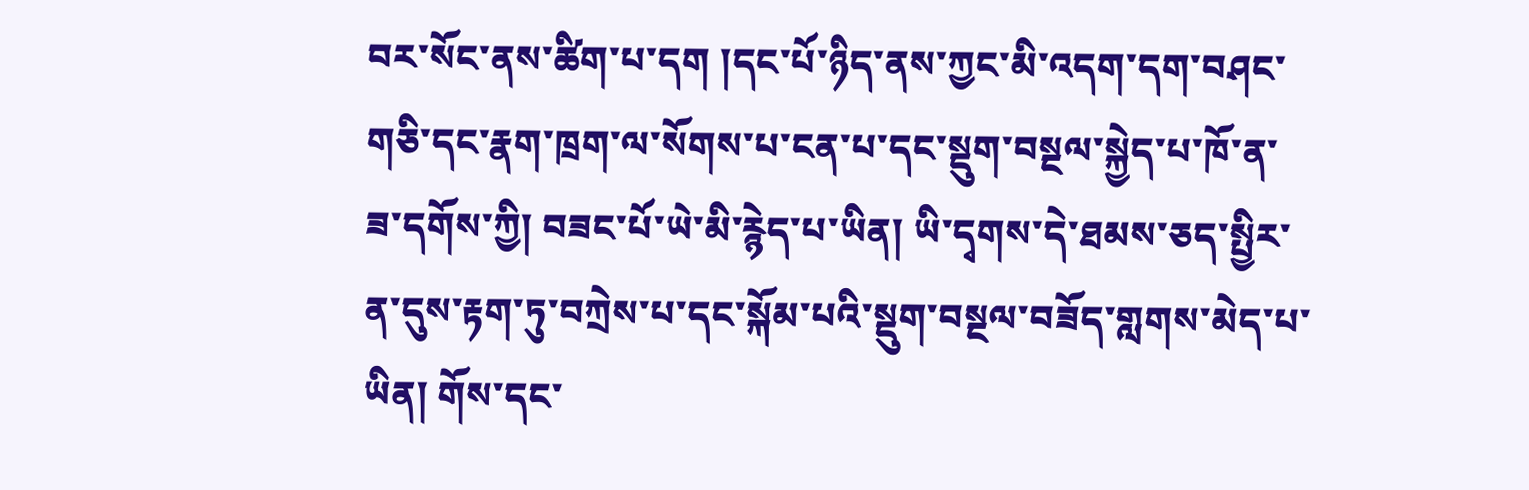བར་སོང་ནས་ཚིག་པ་དག །དང་པོ་ཉིད་ནས་ཀྱང་མི་འདག་དག་བཤང་གཅི་དང་རྣག་ཁྲག་ལ་སོགས་པ་ངན་པ་དང་སྡུག་བསྔལ་སྐྱེད་པ་ཁོ་ན་ཟ་དགོས་ཀྱི། བཟང་པོ་ཡེ་མི་རྙེད་པ་ཡིན། ཡི་དྭགས་དེ་ཐམས་ཅད་སྤྱིར་ན་དུས་རྟག་ཏུ་བཀྲེས་པ་དང་སྐོམ་པའི་སྡུག་བསྔལ་བཟོད་གླགས་མེད་པ་ཡིན། གོས་དང་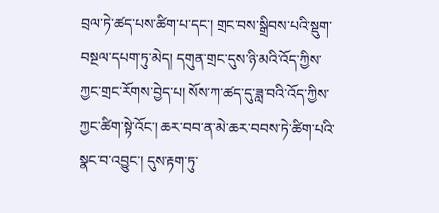བྲལ་ཏེ་ཚད་པས་ཚིག་པ་དང་། གྲང་བས་སྒྲིབས་པའི་སྡུག་བསྔལ་དཔག་ཏུ་མེད། དགུན་གྲང་དུས་ཉི་མའི་འོད་ཀྱིས་ཀྱང་གྲང་རོགས་བྱེད་པ། སོས་ཀ་ཚད་དུ་ཟླ་བའི་འོད་ཀྱིས་ཀྱང་ཚིག་སྟེ་འོང་། ཆར་བབ་ན་མེ་ཆར་བབས་ཏེ་ཚིག་པའི་སྣང་བ་འབྱུང་། དུས་རྟག་ཏུ་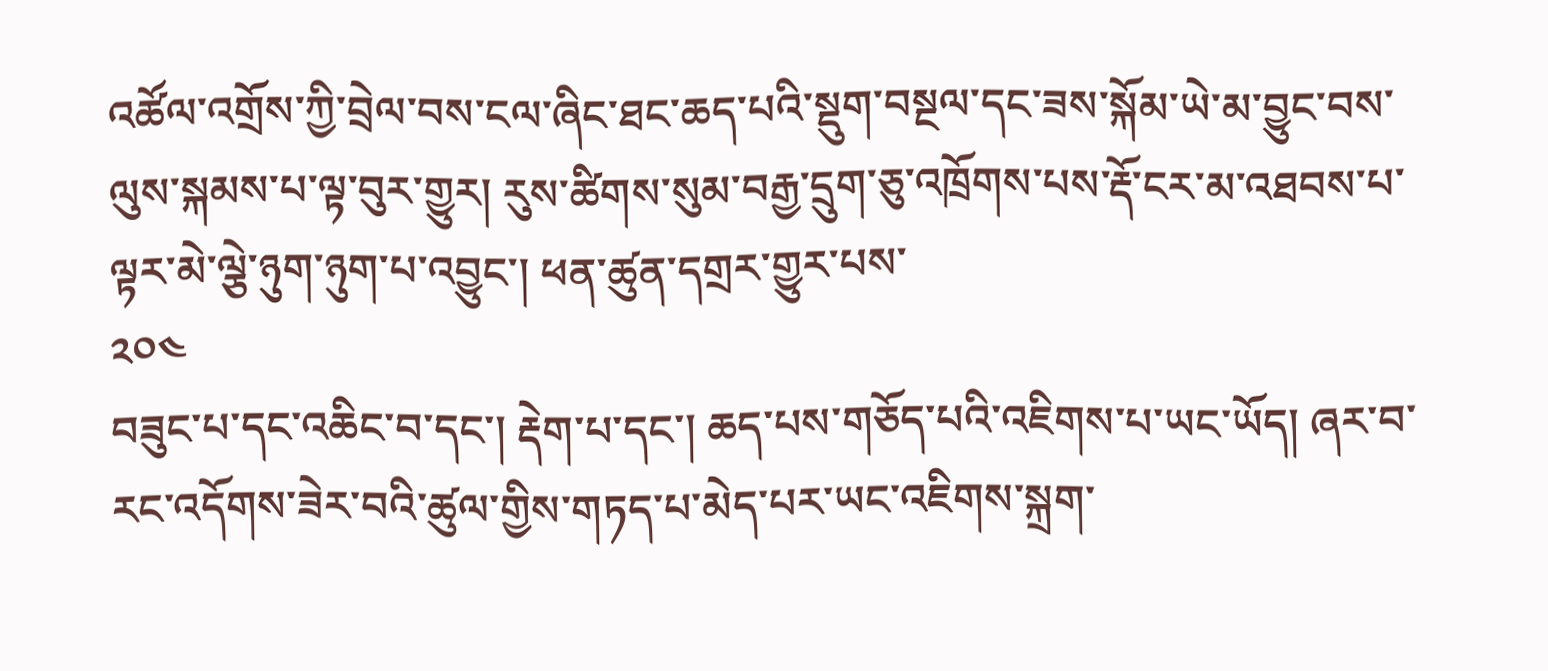འཚོལ་འགྲོས་ཀྱི་བྲེལ་བས་ངལ་ཞིང་ཐང་ཆད་པའི་སྡུག་བསྔལ་དང་ཟས་སྐོམ་ཡེ་མ་བྱུང་བས་ལུས་སྐམས་པ་ལྟ་བུར་གྱུར། རུས་ཚིགས་སུམ་བརྒྱ་དྲུག་ཅུ་འཁྲོགས་པས་རྡོ་ངར་མ་འཐབས་པ་ལྟར་མེ་ལྕེ་ཉུག་ཉུག་པ་འབྱུང་། ཕན་ཚུན་དགྲར་གྱུར་པས་
༢༠༤
བཟུང་པ་དང་འཆིང་བ་དང་། རྡེག་པ་དང་། ཆད་པས་གཅོད་པའི་འཇིགས་པ་ཡང་ཡོད། ཞར་བ་རང་འདོགས་ཟེར་བའི་ཚུལ་གྱིས་གཏད་པ་མེད་པར་ཡང་འཇིགས་སྐྲག་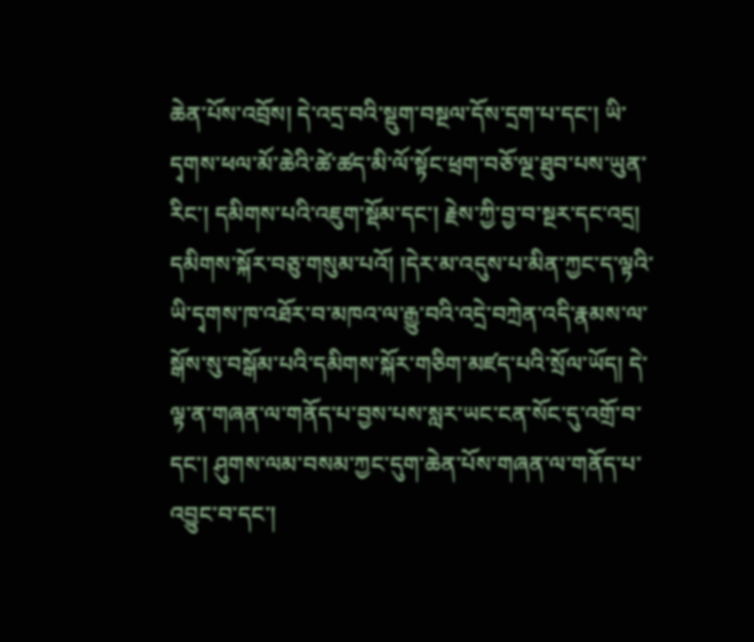ཆེན་པོས་འབྲོས། དེ་འདྲ་བའི་སྡུག་བསྔལ་དོས་དྲག་པ་དང་། ཡི་དྭགས་ཕལ་མོ་ཆེའི་ཚེ་ཚད་མི་ལོ་སྟོང་ཕྲག་བཅོ་ལྔ་ཐུབ་པས་ཡུན་རིང་། དམིགས་པའི་འཇུག་སྡོམ་དང་། རྗེས་ཀྱི་བྱ་བ་སྔར་དང་འདྲ། དམིགས་སྐོར་བཅུ་གསུམ་པའོ། །དེར་མ་འདུས་པ་མིན་ཀྱང་ད་ལྟའི་ཡི་དྭགས་ཁ་འཐོར་བ་མཁའ་ལ་རྒྱུ་བའི་འདྲེ་བཀྲེན་འདི་རྣམས་ལ་སྒོས་སུ་བསྒོམ་པའི་དམིགས་སྐོར་གཅིག་མཛད་པའི་སྲོལ་ཡོད། དེ་ལྟ་ན་གཞན་ལ་གནོད་པ་བྱས་པས་སླར་ཡང་ངན་སོང་དུ་འགྲོ་བ་དང་། ཤུགས་ལམ་བསམ་ཀྱང་དུག་ཆེན་པོས་གཞན་ལ་གནོད་པ་འབྱུང་བ་དང་།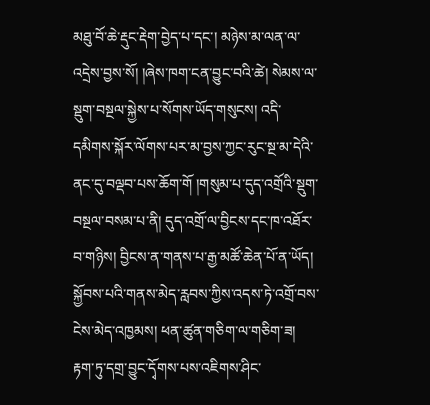མཐུ་བོ་ཆེ་རྡུང་རྡེག་བྱེད་པ་དང་། མཉེས་མ་ལན་ལ་འདྲེས་བྱས་སོ། །ཞེས་ཁག་ངན་བྱུང་བའི་ཚེ། སེམས་ལ་སྡུག་བསྔལ་སྐྱེས་པ་སོགས་ཡོད་གསུངས། འདི་དམིགས་སྐོར་ལོགས་པར་མ་བྱས་ཀྱང་རུང་སྔ་མ་དེའི་ནང་དུ་བལྡབ་པས་ཆོག་གོ །གསུམ་པ་དུད་འགྲོའི་སྡུག་བསྔལ་བསམ་པ་ནི། དུད་འགྲོ་ལ་བྱིངས་དང་ཁ་འཐོར་བ་གཉིས། བྱིངས་ན་གནས་པ་རྒྱ་མཚོ་ཆེན་པོ་ན་ཡོད། སྐྱོབས་པའི་གནས་མེད་རླབས་ཀྱིས་འདས་ཏེ་འགྲོ་བས་ངེས་མེད་འཁྱམས། ཕན་ཚུན་གཅིག་ལ་གཅིག་ཟ། རྟག་ཏུ་དགྲ་བྱུང་དྭོགས་པས་འཇིགས་ཤིང་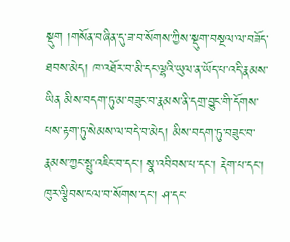སྡུག །གསོན་བཞིན་དུ་ཟ་བ་སོགས་ཀྱིས་སྡུག་བསྔལ་ལ་བཟོད་ཐབས་མེད། ཁ་འཐོར་བ་མི་དང་ལྷའི་ཡུལ་ན་ཡོད་པ་འདི་རྣམས་ཡིན མིས་བདག་ཏུ་མ་བཟུང་བ་རྣམས་ནི་དགྲ་བྱུང་གི་དོགས་པས་རྟག་ཏུ་སེམས་ལ་བདེ་བ་མེད། མིས་བདག་ཏུ་བཟུང་བ་རྣམས་ཀྱང་སྤུ་འཇིང་བ་དང་། སྣ་འབིབས་པ་དང་། རྡེག་པ་དང་། ཁུར་ལྕིབས་ངལ་བ་སོགས་དང་། ཤ་དང་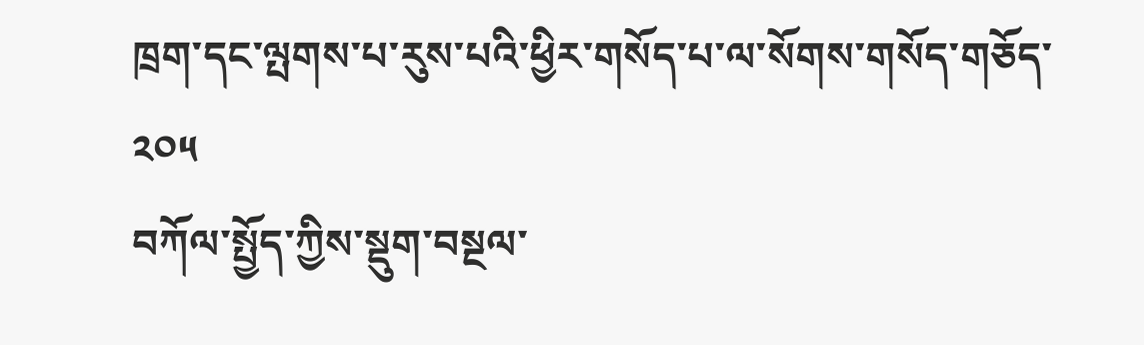ཁྲག་དང་ལྤགས་པ་རུས་པའི་ཕྱིར་གསོད་པ་ལ་སོགས་གསོད་གཅོད་
༢༠༥
བཀོལ་སྤྱོད་ཀྱིས་སྡུག་བསྔལ་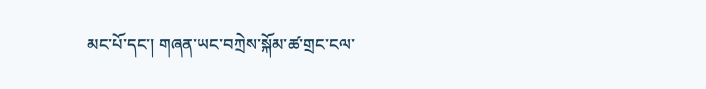མང་པོ་དང་། གཞན་ཡང་བཀྲེས་སྐོམ་ཚ་གྲང་ངལ་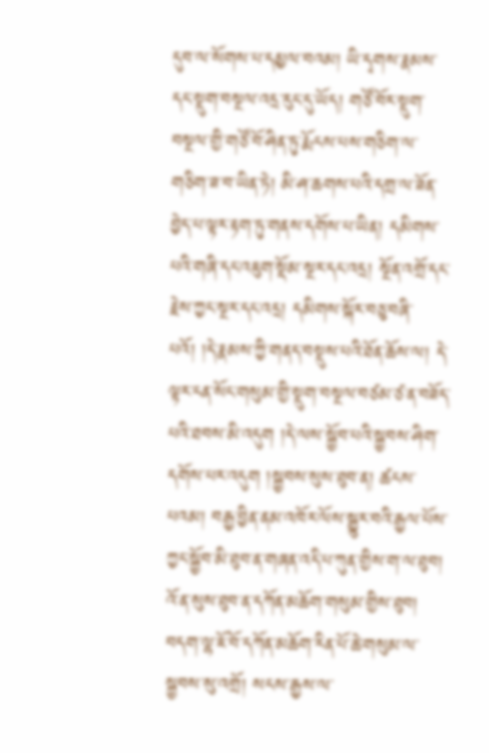དུབ་ལ་སོགས་པ་དམྱལ་བའམ། ཡི་དྭགས་རྣམས་དང་སྡུག་བསྔལ་འདྲ་རུང་དུ་ཡོད། གཙོ་བོར་སྡུག་བསྔལ་གྱི་གཙོ་བོ་ཤིན་ཏུ་རྨོངས་པས་གཅིག་ལ་གཅིག་ཟ་བ་ཡིན་ཏེ། མི་ཤ་ཆགས་པའི་དགྲ་ལ་ཟོན་བྱེད་པ་ལྟར་རྟག་ཏུ་གནས་དགོས་པ་ཡིན། དམིགས་པའི་གཞི་དང་འཇུག་སྡོམ་སྔར་དང་འདྲ། སྔོན་འགྲོ་དང་རྗེས་ཀྱང་སྔར་དང་འདྲ། དམིགས་སྐོར་བཅུ་བཞི་པའོ། །དེ་རྣམས་ཀྱི་གནད་བསྡུས་པའི་ཐོན་ཆོས་ལ། དེ་ལྟར་ངན་སོང་གསུམ་གྱི་སྡུག་བསྔལ་བཙམ་ཙ་ན་བཟོད་པའི་ཐབས་མི་འདུག །དེ་ལས་སྐྱོབ་པའི་སྐྱབས་ཤིག་དགོས་པར་འདུག །སྐྱབས་སུས་ཐུབ་ན། ཚངས་པའམ། བརྒྱ་བྱིན་ནམ་འཁོར་ལོས་སྒྱུར་བའི་རྒྱལ་པོས་ཀྱང་སྐྱོབ་མི་ཐུབ་ན་གཞན་འདི་པ་ཀུན་གྱིས་ག་ལ་ཐུབ། འོ་ན་སུས་ཐུབ་ན་དཀོན་མཆོག་གསུམ་གྱིས་ཐུབ། བདག་ལྷ་ཇོ་བོ་དཀོན་མཆོག་རིན་པོ་ཆེ་གསུམ་ལ་སྐྱབས་སུ་འགྲོ། སངས་རྒྱས་ལ་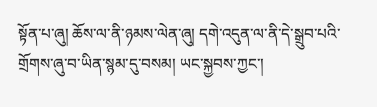སྟོན་པ་ཞུ། ཆོས་ལ་ནི་ཉམས་ལེན་ཞུ། དགེ་འདུན་ལ་ནི་དེ་སྒྲུབ་པའི་གྲོགས་ཞུ་བ་ཡིན་སྙམ་དུ་བསམ། ཡང་སྐྱབས་ཀྱང་།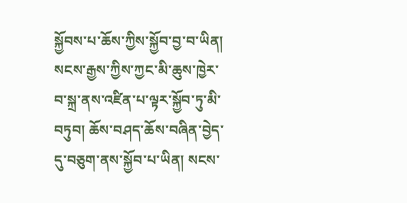སྐྱོབས་པ་ཆོས་ཀྱིས་སྐྱོབ་བྱ་བ་ཡིན། སངས་རྒྱས་ཀྱིས་ཀྱང་མི་ཆུས་ཁྱེར་བ་སྐྲ་ནས་འཛིན་པ་ལྟར་སྐྱོབ་ཏུ་མི་བཏུབ། ཆོས་བཤད་ཆོས་བཞིན་བྱེད་དུ་བཅུག་ནས་སྐྱོབ་པ་ཡིན། སངས་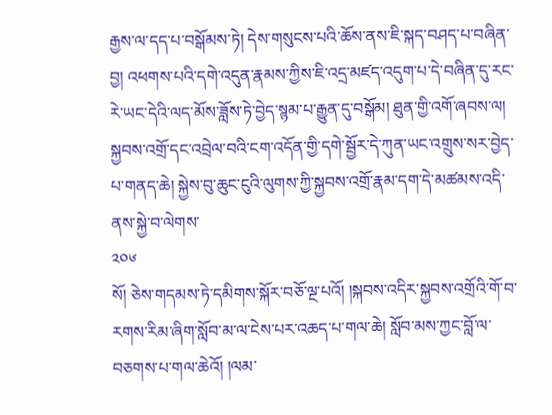རྒྱས་ལ་དད་པ་བསྒོམས་ཏེ། དེས་གསུངས་པའི་ཆོས་ནས་ཇི་སྐད་བཤད་པ་བཞིན་བྱ། འཕགས་པའི་དགེ་འདུན་རྣམས་ཀྱིས་ཇི་འདྲ་མཛད་འདུག་པ་དེ་བཞིན་དུ་རང་རེ་ཡང་དེའི་ལད་མོས་ཟློས་ཏེ་བྱེད་སྙམ་པ་རྒྱུན་དུ་བསྒོམ། ཐུན་གྱི་འགོ་ཞབས་ལ། སྐྱབས་འགྲོ་དང་འབྲེལ་བའི་ངག་འདོན་གྱི་དགེ་སྦྱོར་དེ་ཀུན་ཡང་འགྲུས་སར་བྱེད་པ་གནད་ཆེ། སྐྱེས་བུ་ཆུང་ངུའི་ལུགས་ཀྱི་སྐྱབས་འགྲོ་རྣམ་དག་དེ་མཚམས་འདི་ནས་སྐྱེ་བ་ལེགས་
༢༠༦
སོ། ཅེས་གདམས་ཏེ་དམིགས་སྐོར་བཅོ་ལྔ་པའོ། །སྐབས་འདིར་སྐྱབས་འགྲོའི་གོ་བ་རགས་རིམ་ཞིག་སློབ་མ་ལ་ངེས་པར་འཆད་པ་གལ་ཆེ། སློབ་མས་ཀྱང་བློ་ལ་བཅགས་པ་གལ་ཆེའོ། །ལམ་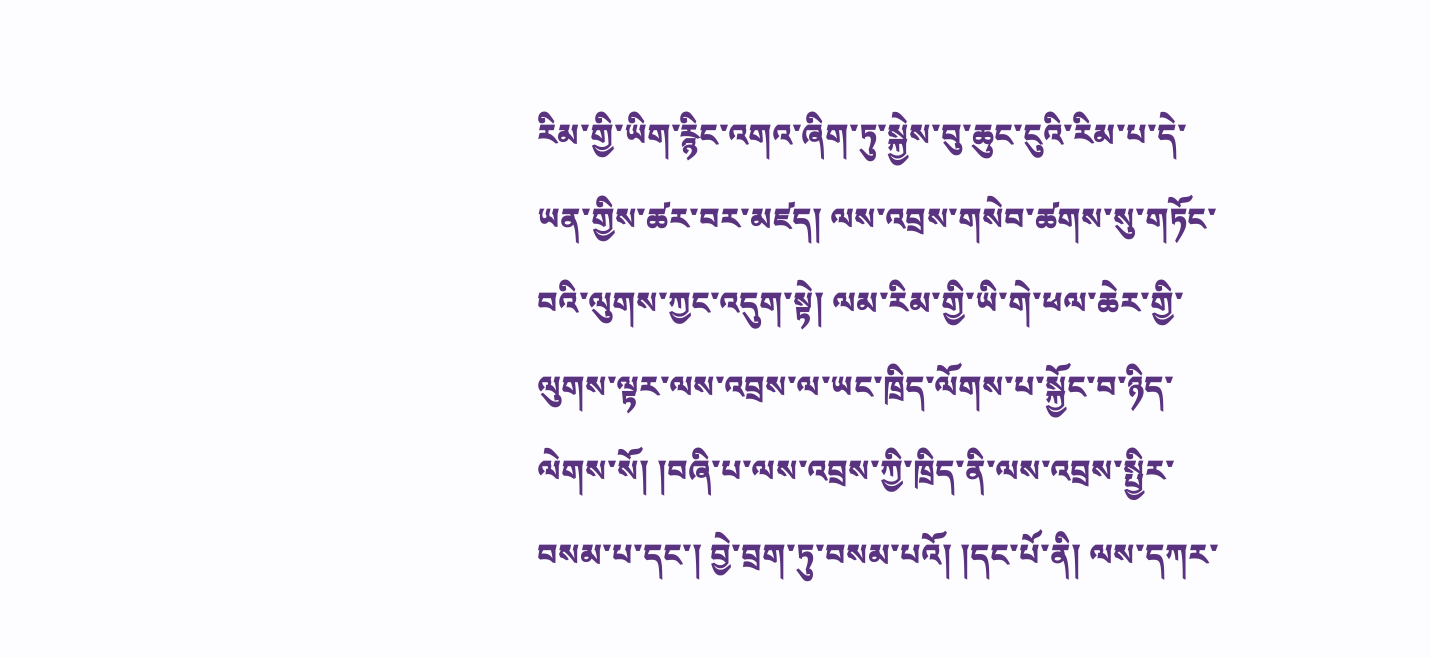རིམ་གྱི་ཡིག་རྙིང་འགའ་ཞིག་ཏུ་སྐྱེས་བུ་ཆུང་ངུའི་རིམ་པ་དེ་ཡན་གྱིས་ཚར་བར་མཛད། ལས་འབྲས་གསེབ་ཚགས་སུ་གཏོང་བའི་ལུགས་ཀྱང་འདུག་སྟེ། ལམ་རིམ་གྱི་ཡི་གེ་ཕལ་ཆེར་གྱི་ལུགས་ལྟར་ལས་འབྲས་ལ་ཡང་ཁྲིད་ལོགས་པ་སྐྱོང་བ་ཉིད་ལེགས་སོ། །བཞི་པ་ལས་འབྲས་ཀྱི་ཁྲིད་ནི་ལས་འབྲས་སྤྱིར་བསམ་པ་དང་། བྱེ་བྲག་ཏུ་བསམ་པའོ། །དང་པོ་ནི། ལས་དཀར་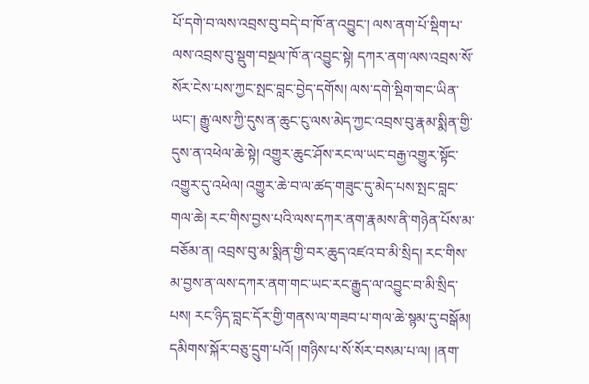པོ་དགེ་བ་ལས་འབྲས་བུ་བདེ་བ་ཁོ་ན་འབྱུང་། ལས་ནག་པོ་སྡིག་པ་ལས་འབྲས་བུ་སྡུག་བསྔལ་ཁོ་ན་འབྱུང་སྟེ། དཀར་ནག་ལས་འབྲས་སོ་སོར་ངེས་པས་ཀྱང་སྤང་བླང་བྱེད་དགོས། ལས་དགེ་སྡིག་གང་ཡིན་ཡང་། རྒྱུ་ལས་ཀྱི་དུས་ན་ཆུང་ངུ་ལས་མེད་ཀྱང་འབྲས་བུ་རྣམ་སྨིན་གྱི་དུས་ན་འཕེལ་ཆེ་སྟེ། འགྱུར་ཆུང་ཤོས་རང་ལ་ཡང་བརྒྱ་འགྱུར་སྟོང་འགྱུར་དུ་འཕེལ། འགྱུར་ཆེ་བ་ལ་ཚད་གཟུང་དུ་མེད་པས་སྤང་བླང་གལ་ཆེ། རང་གིས་བྱས་པའི་ལས་དཀར་ནག་རྣམས་ནི་གཉེན་པོས་མ་བཅོམ་ན། འབྲས་བུ་མ་སྨིན་གྱི་བར་ཆུད་འཛའ་བ་མི་སྲིད། རང་གིས་མ་བྱས་ན་ལས་དཀར་ནག་གང་ཡང་རང་རྒྱུད་ལ་འབྱུང་བ་མི་སྲིད་པས། རང་ཉིད་བླང་དོར་གྱི་གནས་ལ་གཟབ་པ་གལ་ཆེ་སྙམ་དུ་བསྒོམ། དམིགས་སྐོར་བཅུ་དྲུག་པའོ། །གཉིས་པ་སོ་སོར་བསམ་པ་ལ། །ནག་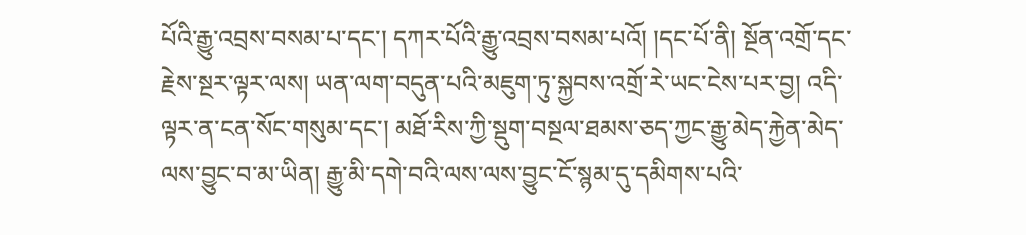པོའི་རྒྱུ་འབྲས་བསམ་པ་དང་། དཀར་པོའི་རྒྱུ་འབྲས་བསམ་པའོ། །དང་པོ་ནི། སྔོན་འགྲོ་དང་རྗེས་སྔར་ལྟར་ལས། ཡན་ལག་བདུན་པའི་མཇུག་ཏུ་སྐྱབས་འགྲོ་རེ་ཡང་ངེས་པར་བྱ། འདི་ལྟར་ན་ངན་སོང་གསུམ་དང་། མཐོ་རིས་ཀྱི་སྡུག་བསྔལ་ཐམས་ཅད་ཀྱང་རྒྱུ་མེད་རྐྱེན་མེད་ལས་བྱུང་བ་མ་ཡིན། རྒྱུ་མི་དགེ་བའི་ལས་ལས་བྱུང་ངོ་སྙམ་དུ་དམིགས་པའི་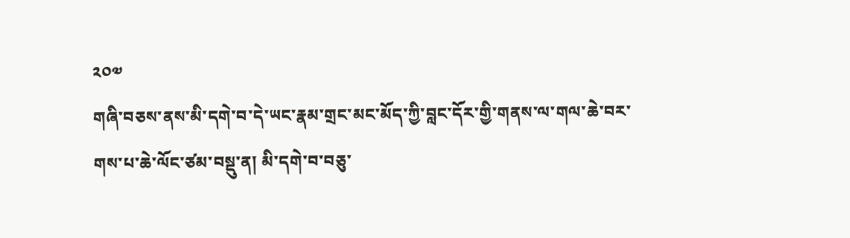༢༠༧
གཞི་བཅས་ནས་མི་དགེ་བ་དེ་ཡང་རྣམ་གྲང་མང་མོད་ཀྱི་བླང་དོར་གྱི་གནས་ལ་གལ་ཆེ་བར་གས་པ་ཆེ་ལོང་ཙམ་བསྡུ་ན། མི་དགེ་བ་བཅུ་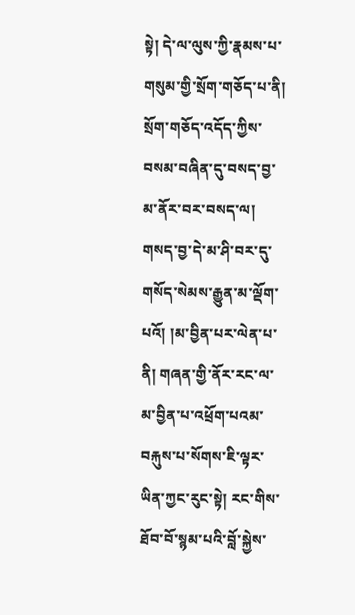སྟེ། དེ་ལ་ལུས་ཀྱི་རྣམས་པ་གསུམ་གྱི་སྲོག་གཅོད་པ་ནི། སྲོག་གཅོད་འདོད་ཀྱིས་བསམ་བཞིན་དུ་བསད་བྱ་མ་ནོར་བར་བསད་ལ། གསད་བྱ་དེ་མ་ཤི་བར་དུ་གསོད་སེམས་རྒྱུན་མ་ལྡོག་པའོ། །མ་བྱིན་པར་ལེན་པ་ནི། གཞན་གྱི་ནོར་རང་ལ་མ་བྱིན་པ་འཕྲོག་པའམ་བརྐུས་པ་སོགས་ཇི་ལྟར་ཡིན་ཀྱང་རུང་སྟེ། རང་གིས་ཐོབ་བོ་སྙམ་པའི་བློ་སྐྱེས་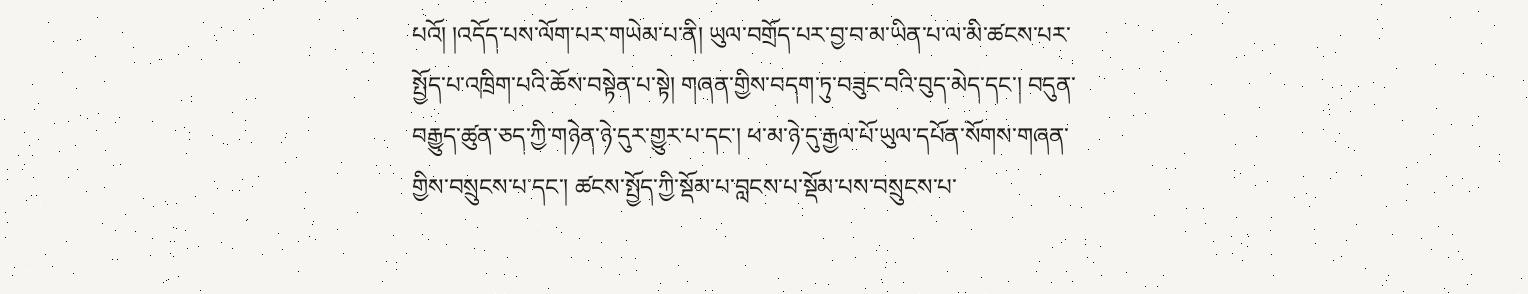པའོ། །འདོད་པས་ལོག་པར་གཡེམ་པ་ནི། ཡུལ་བགྲོད་པར་བྱ་བ་མ་ཡིན་པ་ལ་མི་ཚངས་པར་སྤྱོད་པ་འཁྲིག་པའི་ཆོས་བསྟེན་པ་སྟེ། གཞན་གྱིས་བདག་ཏུ་བཟུང་བའི་བུད་མེད་དང་། བདུན་བརྒྱུད་ཚུན་ཅད་ཀྱི་གཉེན་ཉེ་དུར་གྱུར་པ་དང་། ཕ་མ་ཉེ་དུ་རྒྱལ་པོ་ཡུལ་དཔོན་སོགས་གཞན་གྱིས་བསྲུངས་པ་དང་། ཚངས་སྤྱོད་ཀྱི་སྡོམ་པ་བླངས་པ་སྡོམ་པས་བསྲུངས་པ་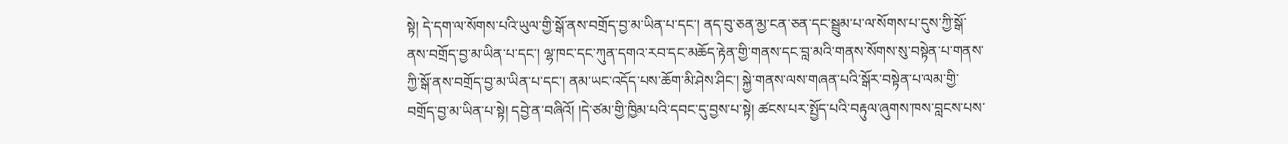སྟེ། དེ་དག་ལ་སོགས་པའི་ཡུལ་གྱི་སྒོ་ནས་བགྲོད་བྱ་མ་ཡིན་པ་དང་། ནད་བུ་ཅན་མྱ་ངན་ཅན་དང་སྦྲུམ་པ་ལ་སོགས་པ་དུས་ཀྱི་སྒོ་ནས་བགྲོད་བྱ་མ་ཡིན་པ་དང་། ལྷ་ཁང་དང་ཀུན་དགའ་རབ་དང་མཆོད་རྟེན་གྱི་གནས་དང་བླ་མའི་གནས་སོགས་སུ་བསྟེན་པ་གནས་ཀྱི་སྒོ་ནས་བགྲོད་བྱ་མ་ཡིན་པ་དང་། ནམ་ཡང་འདོད་པས་ཆོག་མི་ཤེས་ཤིང་། སྐྱེ་གནས་ལས་གཞན་པའི་སྒོར་བསྟེན་པ་ལམ་གྱི་བགྲོད་བྱ་མ་ཡིན་པ་སྟེ། དབྱེ་ན་བཞིའོ། །དེ་ཙམ་གྱི་ཁྱིམ་པའི་དབང་དུ་བྱས་པ་སྟེ། ཚངས་པར་སྤྱོད་པའི་བརྟུལ་ཞུགས་ཁས་བླངས་པས་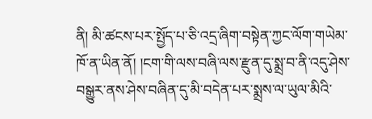ནི། མི་ཚངས་པར་སྤྱོད་པ་ཅི་འདྲ་ཞིག་བསྟེན་ཀྱང་ལོག་གཡེམ་ཁོ་ན་ཡིན་ནོ། །ངག་གི་ལས་བཞི་ལས་རྫུན་དུ་སྨྲ་བ་ནི་འདུ་ཤེས་བསྒྱུར་ནས་ཤེས་བཞིན་དུ་མི་བདེན་པར་སྨྲས་ལ་ཡུལ་མིའི་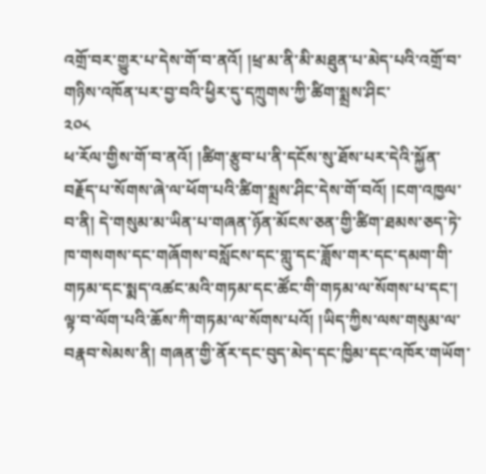འགྲོ་བར་གྱུར་པ་དེས་གོ་བ་ནའོ། །ཕྲ་མ་ནི་མི་མཐུན་པ་མེད་པའི་འགྲོ་བ་གཉིས་འཁོན་པར་བྱ་བའི་ཕྱིར་དུ་དཀྲུགས་ཀྱི་ཚིག་སྨྲས་ཤིང་
༢༠༨
ཕ་རོལ་གྱིས་གོ་བ་ནའོ། །ཚིག་རྩུབ་པ་ནི་དངོས་སུ་ཐོས་པར་དེའི་སྐྱོན་བརྗོད་པ་སོགས་ཞེ་ལ་ཕོག་པའི་ཚིག་སྨྲས་ཤིང་དེས་གོ་བའོ། །ངག་འཁྱལ་བ་ནི། དེ་གསུམ་མ་ཡིན་པ་གཞན་ཉོན་མོངས་ཅན་གྱི་ཚིག་ཐམས་ཅད་ཏེ་ཁ་གསགས་དང་གཞོགས་བསློངས་དང་གླུ་དང་ཟློས་གར་དང་དམག་གི་གཏམ་དང་སྨད་འཚང་མའི་གཏམ་དང་ཚོང་གི་གཏམ་ལ་སོགས་པ་དང་། ལྟ་བ་ལོག་པའི་ཆོས་ཀི་གཏམ་ལ་སོགས་པའོ། །ཡིད་ཀྱིས་ལས་གསུམ་ལ་བརྣབ་སེམས་ནི། གཞན་གྱི་ནོར་དང་བུད་མེད་དང་ཁྱིམ་དང་འཁོར་གཡོག་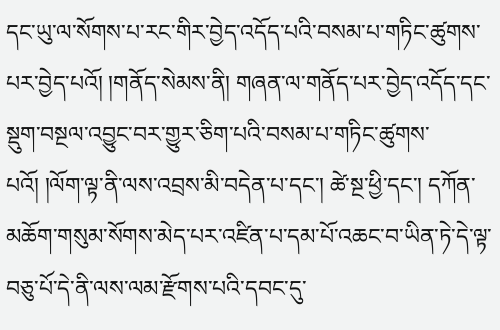དང་ཡུ་ལ་སོགས་པ་རང་གིར་བྱེད་འདོད་པའི་བསམ་པ་གཏིང་ཚུགས་པར་བྱེད་པའོ། །གནོད་སེམས་ནི། གཞན་ལ་གནོད་པར་བྱེད་འདོད་དང་སྡུག་བསྔལ་འབྱུང་བར་གྱུར་ཅིག་པའི་བསམ་པ་གཏིང་ཚུགས་པའོ། །ལོག་ལྟ་ནི་ལས་འབྲས་མི་བདེན་པ་དང་། ཚེ་སྔ་ཕྱི་དང་། དཀོན་མཆོག་གསུམ་སོགས་མེད་པར་འཛིན་པ་དམ་པོ་འཆང་བ་ཡིན་ཏེ་དེ་ལྟ་བཅུ་པོ་དེ་ནི་ལས་ལམ་རྫོགས་པའི་དབང་དུ་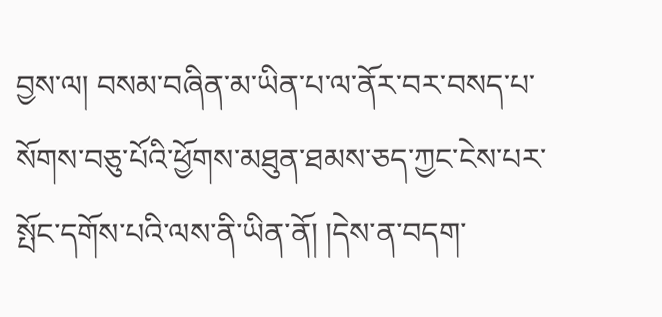བྱས་ལ། བསམ་བཞིན་མ་ཡིན་པ་ལ་ནོར་བར་བསད་པ་སོགས་བཅུ་པོའི་ཕྱོགས་མཐུན་ཐམས་ཅད་ཀྱང་ངེས་པར་སྤོང་དགོས་པའི་ལས་ནི་ཡིན་ནོ། །དེས་ན་བདག་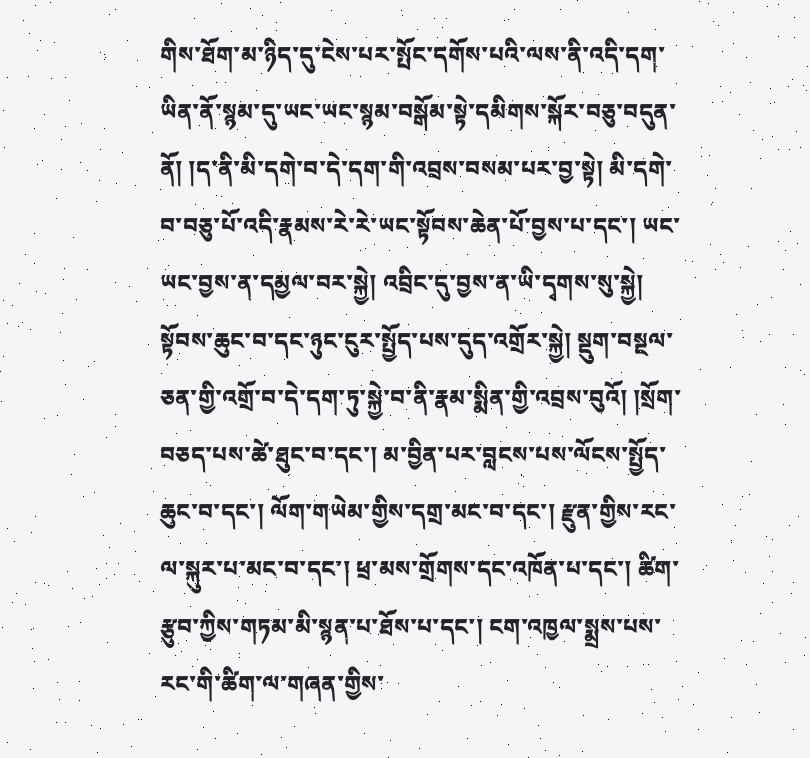གིས་ཐོག་མ་ཉིད་དུ་ངེས་པར་སྤོང་དགོས་པའི་ལས་ནི་འདི་དག་ཡིན་ནོ་སྙམ་དུ་ཡང་ཡང་སྙམ་བསྒོམ་སྟེ་དམིགས་སྐོར་བཅུ་བདུན་ནོ། །ད་ནི་མི་དགེ་བ་དེ་དག་གི་འབྲས་བསམ་པར་བྱ་སྟེ། མི་དགེ་བ་བཅུ་པོ་འདི་རྣམས་རེ་རེ་ཡང་སྟོབས་ཆེན་པོ་བྱས་པ་དང་། ཡང་ཡང་བྱས་ན་དམྱལ་བར་སྐྱེ། འབྲིང་དུ་བྱས་ན་ཡི་དྭགས་སུ་སྐྱེ། སྟོབས་ཆུང་བ་དང་ཉུང་ངུར་སྤྱོད་པས་དུད་འགྲོར་སྐྱེ། སྡུག་བསྔལ་ཅན་གྱི་འགྲོ་བ་དེ་དག་ཏུ་སྐྱེ་བ་ནི་རྣམ་སྨིན་གྱི་འབྲས་བུའོ། །སྲོག་བཅད་པས་ཚེ་ཐུང་བ་དང་། མ་བྱིན་པར་བླངས་པས་ལོངས་སྤྱོད་ཆུང་བ་དང་། ལོག་གཡེམ་གྱིས་དགྲ་མང་བ་དང་། རྫུན་གྱིས་རང་ལ་སྐུར་པ་མང་བ་དང་། ཕྲ་མས་གྲོགས་དང་འཁོན་པ་དང་། ཚིག་རྩུབ་ཀྱིས་གཏམ་མི་སྙན་པ་ཐོས་པ་དང་། ངག་འཁྱལ་སྨྲས་པས་རང་གི་ཚིག་ལ་གཞན་གྱིས་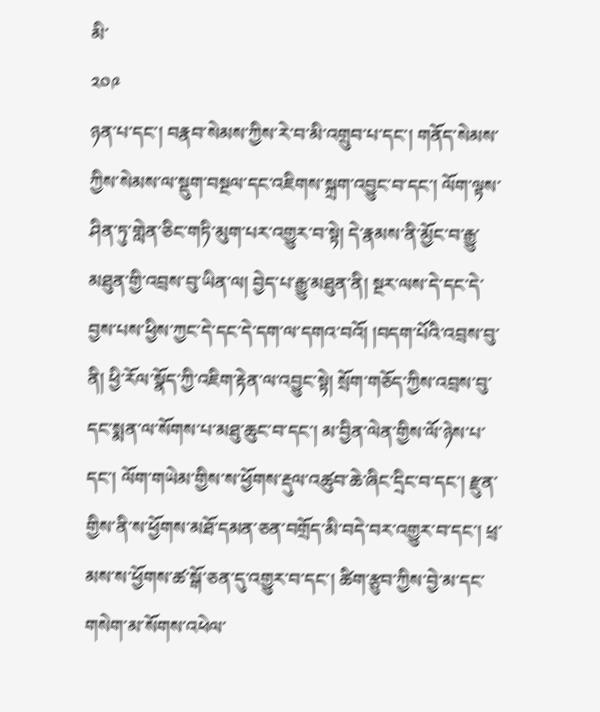མི་
༢༠༩
ཉན་པ་དང་། བརྣབ་སེམས་ཀྱིས་རེ་བ་མི་འགྲུབ་པ་དང་། གནོད་སེམས་ཀྱིས་སེམས་ལ་སྡུག་བསྔལ་དང་འཇིགས་སྐྲག་འབྱུང་བ་དང་། ལོག་ལྟས་ཤིན་ཏུ་གླེན་ཅིང་གཏི་མུག་པར་འགྱུར་བ་སྟེ། དེ་རྣམས་ནི་མྱོང་བ་རྒྱུ་མཐུན་གྱི་འབྲས་བུ་ཡིན་ལ། བྱེད་པ་རྒྱུ་མཐུན་ནི། སྔར་ལས་དེ་དང་དེ་བྱས་པས་ཕྱིས་ཀྱང་དེ་དང་དེ་དག་ལ་དགའ་བའོ། །བདག་པོའི་འབྲས་བུ་ནི། ཕྱི་རོལ་སྣོད་ཀྱི་འཇིག་རྟེན་ལ་འབྱུང་སྟེ། སྲོག་གཅོད་ཀྱིས་འབྲས་བུ་དང་སྨན་ལ་སོགས་པ་མཐུ་ཆུང་བ་དང་། མ་བྱིན་ལེན་གྱིས་ལོ་ཉེས་པ་དང་། ལོག་གཡེམ་གྱིས་ས་ཕྱོགས་རྡུལ་འཚུབ་ཆེ་ཞིང་དྲིང་བ་དང་། རྫུན་གྱིས་ནི་ས་ཕྱོགས་མཐོ་དམན་ཅན་བགྲོད་མི་བདེ་བར་འགྱུར་བ་དང་། ཕྲ་མས་ས་ཕྱོགས་ཚ་སྒོ་ཅན་དུ་འགྱུར་བ་དང་། ཚིག་རྩུབ་ཀྱིས་བྱེ་མ་དང་གསེག་མ་སོགས་འཕེལ་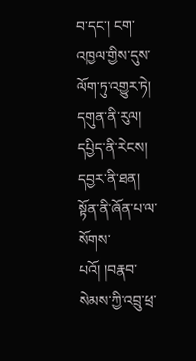བ་དང་། ངག་འཁྱལ་གྱིས་དུས་ལོག་ཏུ་འགྱུར་ཏེ། དགུན་ནི་རུལ། དཔྱིད་ནི་རེངས། དབྱར་ནི་ཐན། སྟོན་ནི་ཞོན་པ་ལ་སོགས་པའོ། །བརྣབ་སེམས་ཀྱི་འབྲུ་ཕྲ་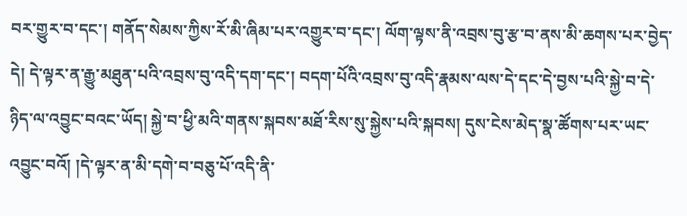བར་གྱུར་བ་དང་། གནོད་སེམས་ཀྱིས་རོ་མི་ཞིམ་པར་འགྱུར་བ་དང་། ལོག་ལྟས་ནི་འབྲས་བུ་རྩ་བ་ནས་མི་ཆགས་པར་བྱེད་དེ། དེ་ལྟར་ན་རྒྱུ་མཐུན་པའི་འབྲས་བུ་འདི་དག་དང་། བདག་པོའི་འབྲས་བུ་འདི་རྣམས་ལས་དེ་དང་དེ་བྱས་པའི་སྐྱེ་བ་དེ་ཉིད་ལ་འབྱུང་བའང་ཡོད། སྐྱེ་བ་ཕྱི་མའི་གནས་སྐབས་མཐོ་རིས་སུ་སྐྱེས་པའི་སྐབས། དུས་ངེས་མེད་སྣ་ཚོགས་པར་ཡང་འབྱུང་བའོ། །དེ་ལྟར་ན་མི་དགེ་བ་བཅུ་པོ་འདི་ནི་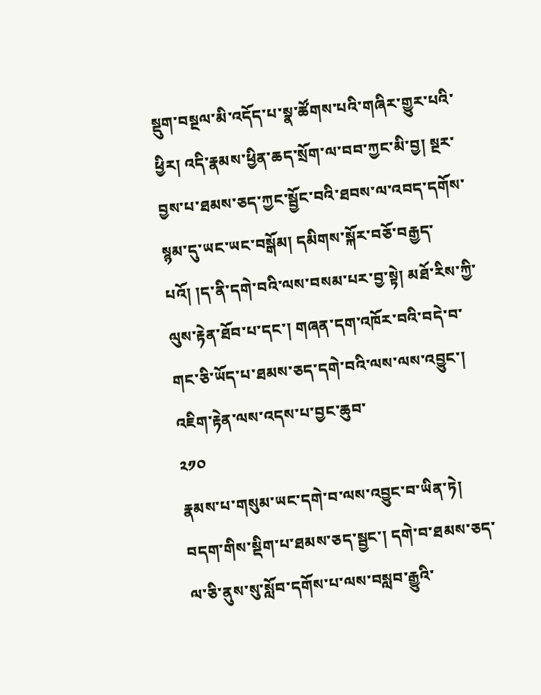སྡུག་བསྔལ་མི་འདོད་པ་སྣ་ཚོགས་པའི་གཞིར་གྱུར་པའི་ཕྱིར། འདི་རྣམས་ཕྱིན་ཆད་སྲོག་ལ་བབ་ཀྱང་མི་བྱ། སྔར་བྱས་པ་ཐམས་ཅད་ཀྱང་སྦྱོང་བའི་ཐབས་ལ་འབད་དགོས་སྙམ་དུ་ཡང་ཡང་བསྒོམ། དམིགས་སྐོར་བཅོ་བརྒྱད་པའོ། །ད་ནི་དགེ་བའི་ལས་བསམ་པར་བྱ་སྟེ། མཐོ་རིས་ཀྱི་ལུས་རྟེན་ཐོབ་པ་དང་། གཞན་དག་འཁོར་བའི་བདེ་བ་གང་ཅི་ཡོད་པ་ཐམས་ཅད་དགེ་བའི་ལས་ལས་འབྱུང་། འཇིག་རྟེན་ལས་འདས་པ་བྱང་ཆུབ་
༢༡༠
རྣམས་པ་གསུམ་ཡང་དགེ་བ་ལས་འབྱུང་བ་ཡིན་ཏེ། བདག་གིས་སྡིག་པ་ཐམས་ཅད་སྦྱང་། དགེ་བ་ཐམས་ཅད་ལ་ཅི་ནུས་སུ་སློབ་དགོས་པ་ལས་བསླབ་རྒྱུའི་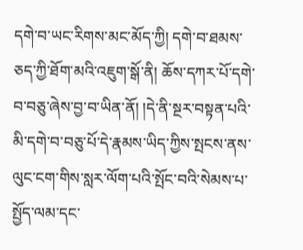དགེ་བ་ཡང་རིགས་མང་མོད་ཀྱི། དགེ་བ་ཐམས་ཅད་ཀྱི་ཐོག་མའི་འཇུག་སྒོ་ནི། ཆོས་དཀར་པོ་དགེ་བ་བཅུ་ཞེས་བྱ་བ་ཡིན་ནོ། །དེ་ནི་སྔར་བསྟན་པའི་མི་དགེ་བ་བཅུ་པོ་དེ་རྣམས་ཡིད་ཀྱིས་སྤངས་ནས་ལུང་ངག་གིས་སླར་ལོག་པའི་སྤོང་བའི་སེམས་པ་སྤྱོད་ལམ་དང་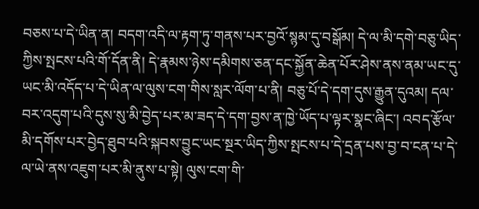བཅས་པ་དེ་ཡིན་ན། བདག་འདི་ལ་རྟག་ཏུ་གནས་པར་བྱའོ་སྙམ་དུ་བསྒོམ། དེ་ལ་མི་དགེ་བཅུ་ཡིད་ཀྱིས་སྤངས་པའི་གོ་དོན་ནི། དེ་རྣམས་ཉེས་དམིགས་ཅན་དང་སྐྱོན་ཆེན་པོར་ཤེས་ནས་ནམ་ཡང་དུ་ཡང་མི་འདོད་པ་དེ་ཡིན་ལ་ལུས་ངག་གིས་སླར་ལོག་པ་ནི། བཅུ་པོ་དེ་དག་དུས་རྒྱུན་དུའམ། དལ་བར་འདུག་པའི་དུས་སུ་མི་བྱེད་པར་མ་ཟད་དེ་དག་བྱས་ན་ཁྱེ་ཡོད་པ་ལྟར་སྣང་ཞིང་། འབད་རྩོལ་མི་དགོས་པར་བྱེད་ཐུབ་པའི་སྐབས་བྱུང་ཡང་སྔར་ཡིད་ཀྱིས་སྤངས་པ་དེ་དྲན་པས་བྱ་བ་ངན་པ་དེ་ལ་ཡེ་ནས་འཇུག་པར་མི་ནུས་པ་སྟེ། ལུས་ངག་གི་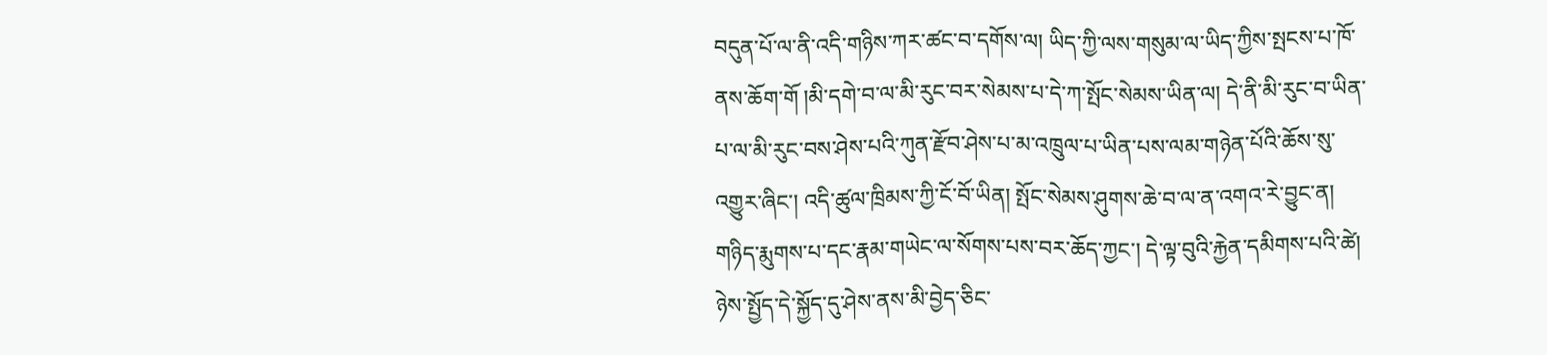བདུན་པོ་ལ་ནི་འདི་གཉིས་ཀར་ཚང་བ་དགོས་ལ། ཡིད་ཀྱི་ལས་གསུམ་ལ་ཡིད་ཀྱིས་སྤངས་པ་ཁོ་ནས་ཆོག་གོ །མི་དགེ་བ་ལ་མི་རུང་བར་སེམས་པ་དེ་ཀ་སྤོང་སེམས་ཡིན་ལ། དེ་ནི་མི་རུང་བ་ཡིན་པ་ལ་མི་རུང་བས་ཤེས་པའི་ཀུན་རྫོབ་ཤེས་པ་མ་འཁྲུལ་པ་ཡིན་པས་ལམ་གཉེན་པོའི་ཆོས་སུ་འགྱུར་ཞིང་། འདི་ཚུལ་ཁྲིམས་ཀྱི་ངོ་བོ་ཡིན། སྤོང་སེམས་ཤུགས་ཆེ་བ་ལ་ན་འགའ་རེ་བྱུང་ན། གཉིད་རྨུགས་པ་དང་རྣམ་གཡེང་ལ་སོགས་པས་བར་ཆོད་ཀྱང་། དེ་ལྟ་བུའི་རྐྱེན་དམིགས་པའི་ཚེ། ཉེས་སྤྱོད་དེ་སྐྱོད་དུ་ཤེས་ནས་མི་བྱེད་ཅིང་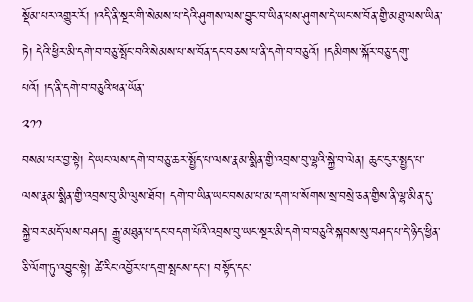སྡོམ་པར་འགྱུར་རོ། །འདི་ནི་སྔར་གི་སེམས་པ་དེའི་ཤུགས་ལས་བྱུང་བ་ཡིན་པས་ཤུགས་དེ་ཡང་ས་བོན་གྱི་མཐུ་ལས་ཡིན་ཏེ། དེའི་ཕྱིར་མི་དགེ་བ་བཅུ་སྤོང་བའི་སེམས་པ་ས་བོན་དང་བཅས་པ་ནི་དགེ་བ་བཅུའོ། །དམིགས་སྐོར་བཅུ་དགུ་པའོ། །ད་ནི་དགེ་བ་བཅུའི་ཕན་ཡོན་
༢༡༡
བསམ་པར་བྱ་སྟེ། དེ་ཡང་ལས་དགེ་བ་བཅུ་ཆར་སྤྱོད་པ་ལས་རྣམ་སྨིན་གྱི་འབྲས་བུ་ལྷའི་སྐྱེ་བ་ལེན། ཆུང་ངུར་སྤྱད་པ་ལས་རྣམ་སྨིན་གྱི་འབྲས་བུ་མི་ལུས་ཐོབ། དགེ་བ་ཡིན་ཡང་བསམ་པ་མ་དག་པ་སོགས་སྲ་བསྲེ་ཅན་གྱིས་ནི་ལྷ་མིན་དུ་སྐྱེ་བར་མདོ་ལས་བཤད། རྒྱུ་མཐུན་པ་དང་བདག་པོའི་འབྲས་བུ་ཡང་སྔར་མི་དགེ་བ་བཅུའི་སྐབས་སུ་བཤད་པ་དེ་ཉིད་ཕྱིན་ཅི་ལོག་ཏུ་འབྱུང་སྟེ། ཚེ་རིང་འབྱོར་པ་དགྲ་སྤངས་དང་། བསྟོད་དང་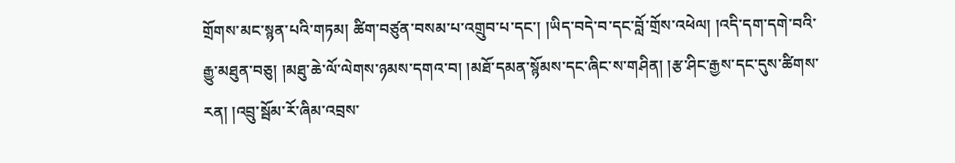གྲོགས་མང་སྙན་པའི་གཏམ། ཚིག་བཙུན་བསམ་པ་འགྲུབ་པ་དང་། །ཡིད་བདེ་བ་དང་བློ་གྲོས་འཕེལ། །འདི་དག་དགེ་བའི་རྒྱུ་མཐུན་བཅུ། །མཐུ་ཆེ་ལོ་ལེགས་ཉམས་དགའ་བ། །མཐོ་དམན་སྙོམས་དང་ཞིང་ས་གཤིན། །རྩ་ཤིང་རྒྱས་དང་དུས་ཚིགས་རན། །འབྲུ་སྦོམ་རོ་ཞིམ་འབྲས་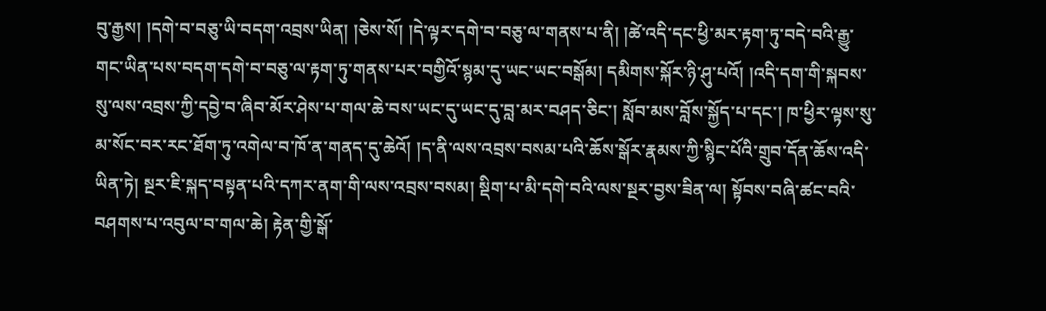བུ་རྒྱས། །དགེ་བ་བཅུ་ཡི་བདག་འབྲས་ཡིན། །ཅེས་སོ། །དེ་ལྟར་དགེ་བ་བཅུ་ལ་གནས་པ་ནི། །ཚེ་འདི་དང་ཕྱི་མར་རྟག་ཏུ་བདེ་བའི་རྒྱུ་གང་ཡིན་པས་བདག་དགེ་བ་བཅུ་ལ་རྟག་ཏུ་གནས་པར་བགྱིའོ་སྙམ་དུ་ཡང་ཡང་བསྒོམ། དམིགས་སྐོར་ཉི་ཤུ་པའོ། །འདི་དག་གི་སྐབས་སུ་ལས་འབྲས་ཀྱི་དབྱེ་བ་ཞིབ་མོར་ཤེས་པ་གལ་ཆེ་བས་ཡང་དུ་ཡང་དུ་བླ་མར་བཤད་ཅིང་། སློབ་མས་བློས་སྐྱོད་པ་དང་། ཁ་ཕྱིར་ལྟས་སུ་མ་སོང་བར་རང་ཐོག་ཏུ་འགེལ་བ་ཁོ་ན་གནད་དུ་ཆེའོ། །ད་ནི་ལས་འབྲས་བསམ་པའི་ཆོས་སྒོར་རྣམས་ཀྱི་སྙིང་པོའི་གྲུབ་དོན་ཆོས་འདི་ཡིན་ཏེ། སྔར་ཇི་སྐད་བསྟན་པའི་དཀར་ནག་གི་ལས་འབྲས་བསམ། སྡིག་པ་མི་དགེ་བའི་ལས་སྔར་བྱས་ཟིན་ལ། སྟོབས་བཞི་ཚང་བའི་བཤགས་པ་འབུལ་བ་གལ་ཆེ། རྟེན་གྱི་སྒོ་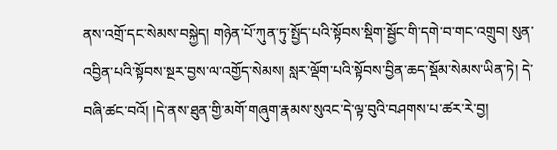ནས་འགྲོ་དང་སེམས་བསྐྱེད། གཉེན་པོ་ཀུན་ཏུ་སྤྱོད་པའི་སྟོབས་སྡིག་སྦྱོང་གི་དགེ་བ་གང་འགྲུབ། སུན་འབྱིན་པའི་སྟོབས་སྔར་བྱས་ལ་འགྱོད་སེམས། སླར་ལྡོག་པའི་སྟོབས་བྱིན་ཆད་སྡོམ་སེམས་ཡིན་ཏེ། དེ་བཞི་ཚང་བའོ། །དེ་ནས་ཐུན་གྱི་མགོ་གཞུག་རྣམས་སུའང་དེ་ལྟ་བུའི་བཤགས་པ་ཚར་རེ་བྱ།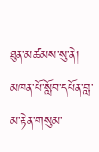ཐུན་མཚམས་སུ་ནེ། མཁན་པོ་སློབ་དཔོན་བླ་མ་རྟེན་གསུམ་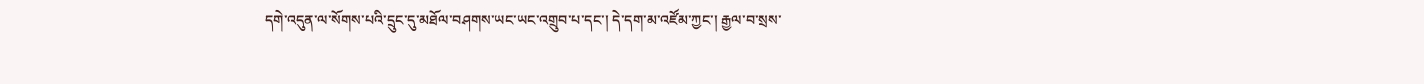དགེ་འདུན་ལ་སོགས་པའི་དྲུང་དུ་མཐོལ་བཤགས་ཡང་ཡང་འགྲུབ་པ་དང་། དེ་དག་མ་འཛོམ་ཀྱང་། རྒྱལ་བ་སྲས་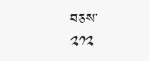བཅས་
༢༡༢